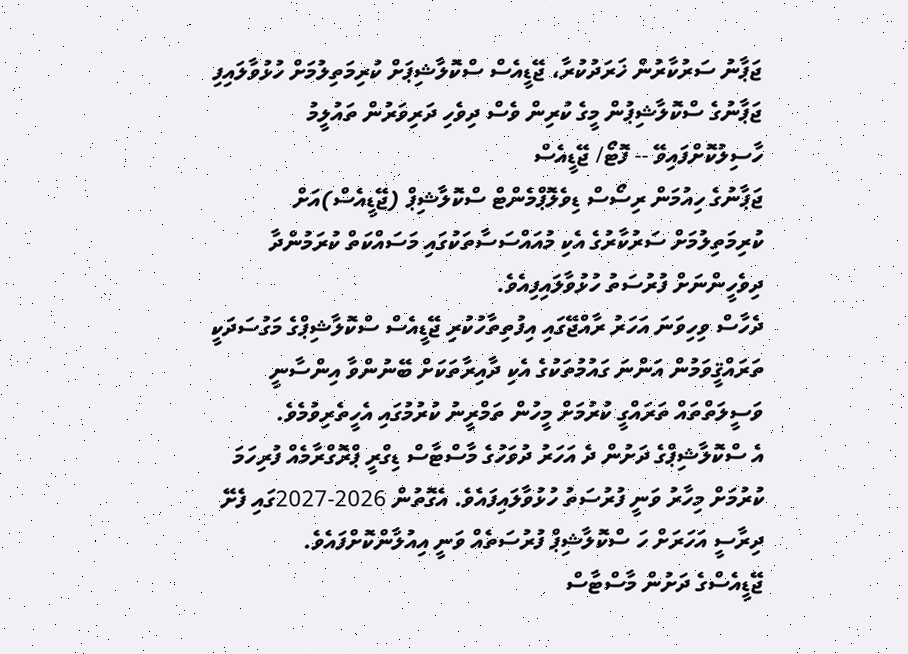ޖަޕާނު ސަރުކާރުން ޚަރަދުކުރާ، ޖޭޑީއެސް ސްކޮލާޝިޕަށް ކުރިމަތިލުމަށް ހުޅުވާލައިފި
ޖަޕާނުގެ ސްކޮލާޝިޕުން މީގެ ކުރިން ވެސް ދިވެހި ދަރިވަރުން ތައުލީމު ހާސިލުކޮށްފައިވޭ -- ފޮޓޯ/ ޖޭޑީއެސް
ޖަޕާނުގެ ހިއުމަން ރިސޯސް ޑިވެލޮޕްމެންޓް ސްކޮލާޝިޕް (ޖޭޑީއެސް)އަށް ކުރިމަތިލުމަށް ސަރުކާރުގެ އެކި މުއައްސަސާތަކުގައި މަސައްކަތް ކުރަމުންދާ ދިވެހީންނަށް ފުރުސަތު ހުޅުވާލައިފިއެވެ.
ދެހާސް ވިހިވަނަ އަހަރު ރާއްޖޭގައި އިފުތިތާހުކުރި ޖޭޑީއެސް ސްކޮލާޝިޕްގެ މަގުސަދަކީ ތަރައްޤީވަމުން އަންނަ ގައުމުތަކުގެ އެކި ދާއިރާތަކަށް ބޭނުންވާ އިންސާނީ ވަސީލަތްތައް ތަރައްގީ ކުރުމަށް މީހުން ތަމްރީނު ކުރުމުގައި އެހީތެރިވުމެވެ.
އެ ސްކޮލާޝިޕްގެ ދަށުން ދެ އަހަރު ދުވަހުގެ މާސްޓާސް ޑިގްރީ ޕްރޮގްރާމެއް ފުރިހަމަ ކުރުމަށް މިހާރު ވަނީ ފުރުސަތު ހުޅުވާލައިފައެވެ. އެގޮތުން 2026-2027ގައި ފެށޭ ދިރާސީ އަހަރަށް ހަ ސްކޮލާޝިޕް ފުރުސަތެއް ވަނީ އިއުލާންކޮށްފައެވެ.
ޖޭޑީއެސްގެ ދަށުން މާސްޓާސް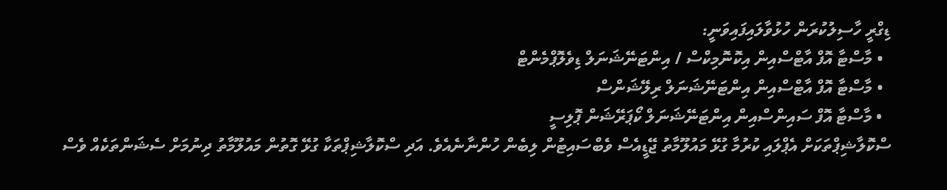ޑިގްރީ ހާސިލުކުރަން ހުޅުވާލައިފައިވަނީ:
  • މާސްޓާ އޮފް އާޓްސްއިން އިކޮނޮމިކްސް / އިންޓަނޭޝަނަލް ޑިވެލޮޕްމެންޓް
  • މާސްޓާ އޮފް އާޓްސްއިން އިންޓަނޭޝަނަލް ރިލޭޝަންސް
  • މާސްޓާ އޮފް ސައިންސްއިން އިންޓަނޭޝަނަލް ކޯޕަރޭޝަން ޕޮލިސީ
ސްކޮލާޝިޕްތަކަށް އެޕްލައި ކުރުމާ ގުޅޭ މައުލޫމާތު ޖޭޑީއެސް ވެބްސައިޓުން ލިބެން ހުންނާނެއެވެ. އަދި ސްކޮލާޝިޕްތަކާ ގުޅޭ ގޮތުން މައުލޫމާތު ދިނުމަށް ސެޝަންތަކެއް ވެސް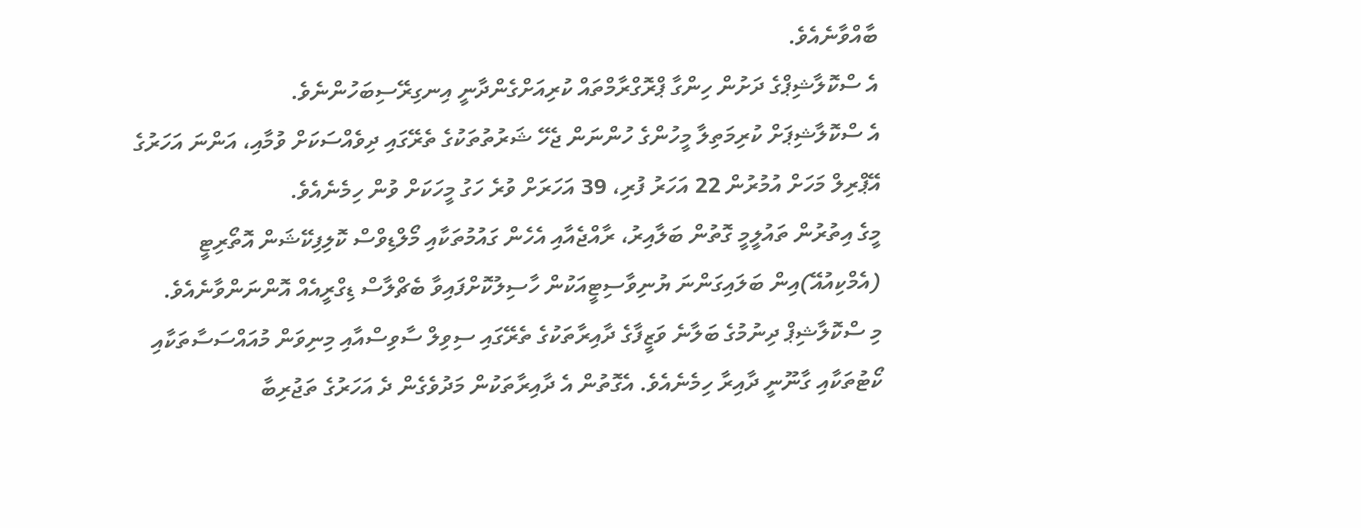ބާއްވާނެއެވެ.
އެ ސްކޮލާޝިޕްގެ ދަށުން ހިންގާ ޕްރޮގްރާމްތައް ކުރިއަށްގެންދާނީ އިނގިރޭސިބަހުންނެވެ.
އެ ސްކޮލާޝިޕަށް ކުރިމަތިލާ މީހުންގެ ހުންނަން ޖެހޭ ޝަރުތުތަކުގެ ތެރޭގައި ދިވެއްސަކަށް ވުމާއި، އަންނަ އަހަރުގެ އޭޕްރިލް މަހަށް އުމުރުން 22 އަހަރު ފުރި، 39 އަހަރަށް ވުރެ ހަގު މީހަކަށް ވުން ހިމެނެއެވެ.
މީގެ އިތުރުން ތައުލީމީ ގޮތުން ބަލާއިރު، ރާއްޖެއާއި އެހެން ގައުމުތަކާއި މޯލްޑިވްސް ކޮލިފިކޭޝަން އޮތޯރިޓީ (އެމްކިއުއޭ)އިން ބަލައިގަންނަ ޔުނިވާސިޓީއަކުން ހާސިލުކޮށްފައިވާ ބެޗްލާސް ޑިގްރީއެއް އޮންނަންވާނެއެވެ.
މި ސްކޮލާޝިޕް ދިނުމުގެ ބަލާނެ ވަޒީފާގެ ދާއިރާތަކުގެ ތެރޭގައި ސިވިލް ސާވިސްއާއި މިނިވަން މުއައްސަސާތަކާއި ކޯޓުތަކާއި ގާނޫނީ ދާއިރާ ހިމެނެއެވެ. އެގޮތުން އެ ދާއިރާތަކުން މަދުވެގެން ދެ އަހަރުގެ ތަޖުރިބާ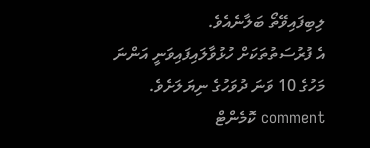ލިބިފައިވޭތޯ ބަލާނެއެވެ.
އެ ފުރުސަތުތަކަށް ހުޅުވާލައިފައިވަނީ އަންނަ މަހުގެ 10 ވަނަ ދުވަހުގެ ނިޔަލަށެވެ.
comment ކޮމެންޓް